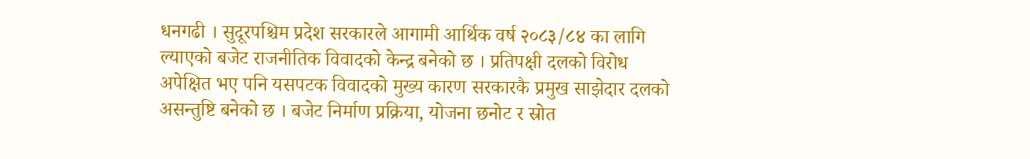धनगढी । सुदूरपश्चिम प्रदेश सरकारले आगामी आर्थिक वर्ष २०८३/८४ का लागि ल्याएको बजेट राजनीतिक विवादको केन्द्र बनेको छ । प्रतिपक्षी दलको विरोध अपेक्षित भए पनि यसपटक विवादको मुख्य कारण सरकारकै प्रमुख साझेदार दलको असन्तुष्टि बनेको छ । बजेट निर्माण प्रक्रिया, योजना छनोट र स्रोत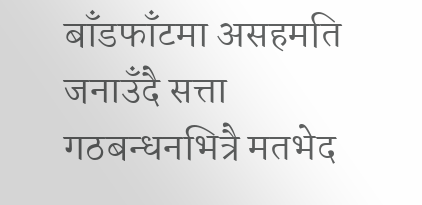बाँडफाँटमा असहमति जनाउँदै सत्ता गठबन्धनभित्रै मतभेद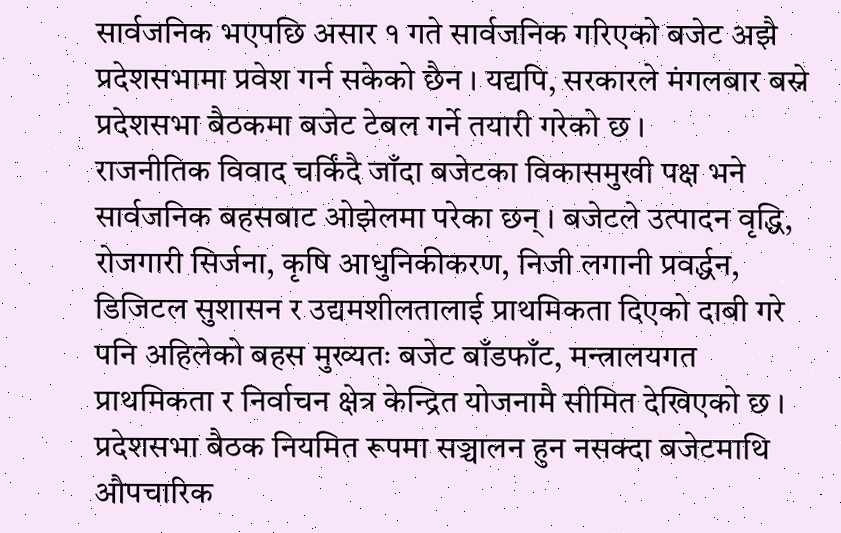सार्वजनिक भएपछि असार १ गते सार्वजनिक गरिएको बजेट अझै प्रदेशसभामा प्रवेश गर्न सकेको छैन । यद्यपि, सरकारले मंगलबार बस्ने प्रदेशसभा बैठकमा बजेट टेबल गर्ने तयारी गरेको छ ।
राजनीतिक विवाद चर्किंदै जाँदा बजेटका विकासमुखी पक्ष भने सार्वजनिक बहसबाट ओझेलमा परेका छन् । बजेटले उत्पादन वृद्धि, रोजगारी सिर्जना, कृषि आधुनिकीकरण, निजी लगानी प्रवर्द्धन, डिजिटल सुशासन र उद्यमशीलतालाई प्राथमिकता दिएको दाबी गरे पनि अहिलेको बहस मुख्यतः बजेट बाँडफाँट, मन्त्रालयगत प्राथमिकता र निर्वाचन क्षेत्र केन्द्रित योजनामै सीमित देखिएको छ ।
प्रदेशसभा बैठक नियमित रूपमा सञ्चालन हुन नसक्दा बजेटमाथि औपचारिक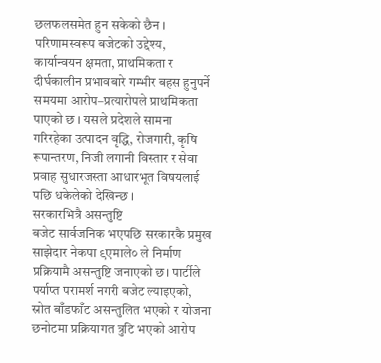छलफलसमेत हुन सकेको छैन । परिणामस्वरूप बजेटको उद्देश्य, कार्यान्वयन क्षमता, प्राथमिकता र दीर्घकालीन प्रभावबारे गम्भीर बहस हुनुपर्ने समयमा आरोप–प्रत्यारोपले प्राथमिकता पाएको छ । यसले प्रदेशले सामना गरिरहेका उत्पादन वृद्धि, रोजगारी, कृषि रूपान्तरण, निजी लगानी विस्तार र सेवा प्रवाह सुधारजस्ता आधारभूत विषयलाई पछि धकेलेको देखिन्छ ।
सरकारभित्रै असन्तुष्टि
बजेट सार्वजनिक भएपछि सरकारकै प्रमुख साझेदार नेकपा ९एमाले० ले निर्माण प्रक्रियामै असन्तुष्टि जनाएको छ। पार्टीले पर्याप्त परामर्श नगरी बजेट ल्याइएको, स्रोत बाँडफाँट असन्तुलित भएको र योजना छनोटमा प्रक्रियागत त्रुटि भएको आरोप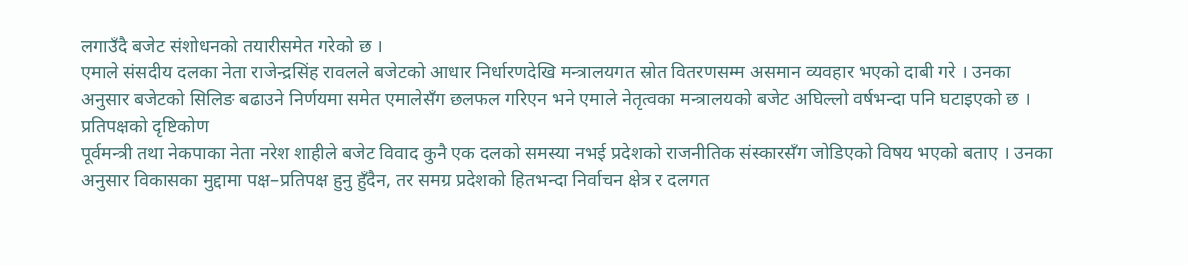लगाउँदै बजेट संशोधनको तयारीसमेत गरेको छ ।
एमाले संसदीय दलका नेता राजेन्द्रसिंह रावलले बजेटको आधार निर्धारणदेखि मन्त्रालयगत स्रोत वितरणसम्म असमान व्यवहार भएको दाबी गरे । उनका अनुसार बजेटको सिलिङ बढाउने निर्णयमा समेत एमालेसँग छलफल गरिएन भने एमाले नेतृत्वका मन्त्रालयको बजेट अघिल्लो वर्षभन्दा पनि घटाइएको छ ।
प्रतिपक्षको दृष्टिकोण
पूर्वमन्त्री तथा नेकपाका नेता नरेश शाहीले बजेट विवाद कुनै एक दलको समस्या नभई प्रदेशको राजनीतिक संस्कारसँग जोडिएको विषय भएको बताए । उनका अनुसार विकासका मुद्दामा पक्ष–प्रतिपक्ष हुनु हुँदैन, तर समग्र प्रदेशको हितभन्दा निर्वाचन क्षेत्र र दलगत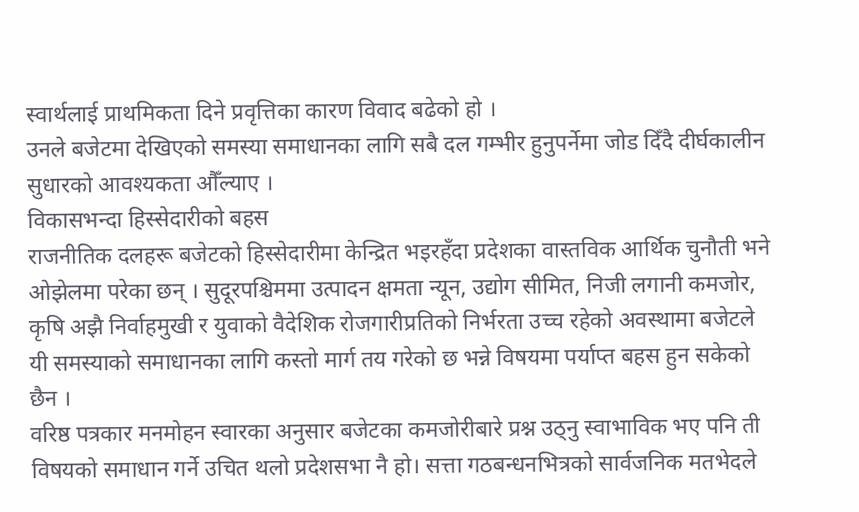स्वार्थलाई प्राथमिकता दिने प्रवृत्तिका कारण विवाद बढेको हो ।
उनले बजेटमा देखिएको समस्या समाधानका लागि सबै दल गम्भीर हुनुपर्नेमा जोड दिँदै दीर्घकालीन सुधारको आवश्यकता औँल्याए ।
विकासभन्दा हिस्सेदारीको बहस
राजनीतिक दलहरू बजेटको हिस्सेदारीमा केन्द्रित भइरहँदा प्रदेशका वास्तविक आर्थिक चुनौती भने ओझेलमा परेका छन् । सुदूरपश्चिममा उत्पादन क्षमता न्यून, उद्योग सीमित, निजी लगानी कमजोर, कृषि अझै निर्वाहमुखी र युवाको वैदेशिक रोजगारीप्रतिको निर्भरता उच्च रहेको अवस्थामा बजेटले यी समस्याको समाधानका लागि कस्तो मार्ग तय गरेको छ भन्ने विषयमा पर्याप्त बहस हुन सकेको छैन ।
वरिष्ठ पत्रकार मनमोहन स्वारका अनुसार बजेटका कमजोरीबारे प्रश्न उठ्नु स्वाभाविक भए पनि ती विषयको समाधान गर्ने उचित थलो प्रदेशसभा नै हो। सत्ता गठबन्धनभित्रको सार्वजनिक मतभेदले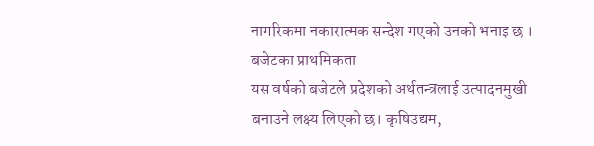नागरिकमा नकारात्मक सन्देश गएको उनको भनाइ छ ।
बजेटका प्राथमिकता
यस वर्षको बजेटले प्रदेशको अर्थतन्त्रलाई उत्पादनमुखी बनाउने लक्ष्य लिएको छ। कृषिउद्यम,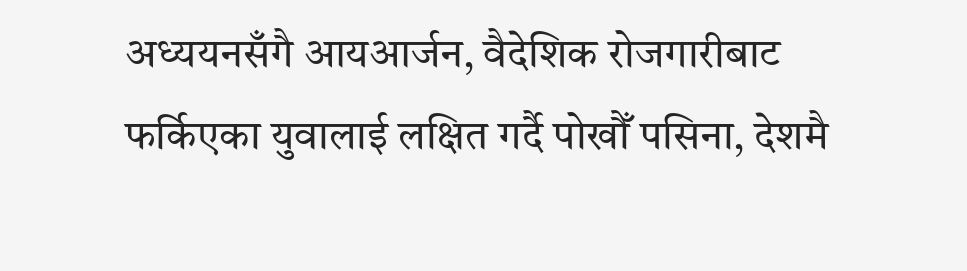अध्ययनसँगै आयआर्जन, वैदेशिक रोजगारीबाट फर्किएका युवालाई लक्षित गर्दै पोखौँ पसिना, देशमै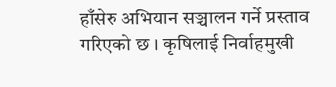हाँसेरु अभियान सञ्चालन गर्ने प्रस्ताव गरिएको छ । कृषिलाई निर्वाहमुखी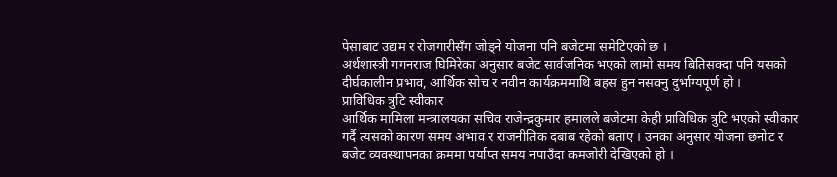पेसाबाट उद्यम र रोजगारीसँग जोड्ने योजना पनि बजेटमा समेटिएको छ ।
अर्थशास्त्री गगनराज घिमिरेका अनुसार बजेट सार्वजनिक भएको लामो समय बितिसक्दा पनि यसको दीर्घकालीन प्रभाव, आर्थिक सोच र नवीन कार्यक्रममाथि बहस हुन नसक्नु दुर्भाग्यपूर्ण हो ।
प्राविधिक त्रुटि स्वीकार
आर्थिक मामिला मन्त्रालयका सचिव राजेन्द्रकुमार हमालले बजेटमा केही प्राविधिक त्रुटि भएको स्वीकार गर्दै त्यसको कारण समय अभाव र राजनीतिक दबाब रहेको बताए । उनका अनुसार योजना छनोट र बजेट व्यवस्थापनका क्रममा पर्याप्त समय नपाउँदा कमजोरी देखिएको हो ।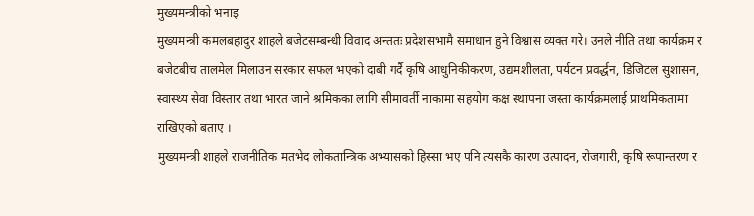मुख्यमन्त्रीको भनाइ
मुख्यमन्त्री कमलबहादुर शाहले बजेटसम्बन्धी विवाद अन्ततः प्रदेशसभामै समाधान हुने विश्वास व्यक्त गरे। उनले नीति तथा कार्यक्रम र बजेटबीच तालमेल मिलाउन सरकार सफल भएको दाबी गर्दै कृषि आधुनिकीकरण, उद्यमशीलता, पर्यटन प्रवर्द्धन, डिजिटल सुशासन, स्वास्थ्य सेवा विस्तार तथा भारत जाने श्रमिकका लागि सीमावर्ती नाकामा सहयोग कक्ष स्थापना जस्ता कार्यक्रमलाई प्राथमिकतामा राखिएको बताए ।
मुख्यमन्त्री शाहले राजनीतिक मतभेद लोकतान्त्रिक अभ्यासको हिस्सा भए पनि त्यसकै कारण उत्पादन, रोजगारी, कृषि रूपान्तरण र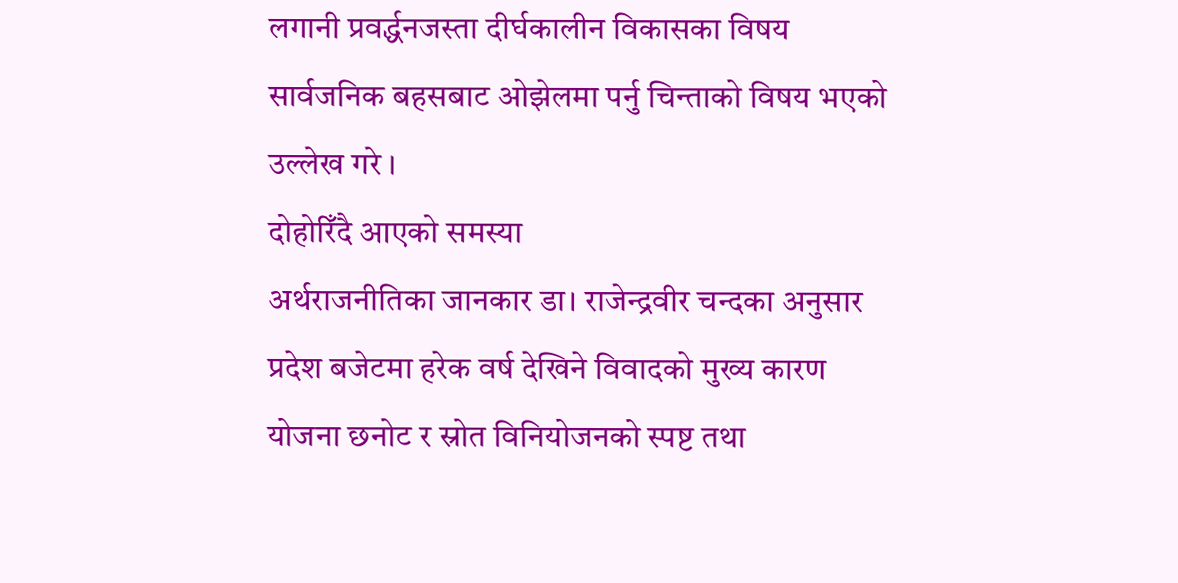लगानी प्रवर्द्धनजस्ता दीर्घकालीन विकासका विषय सार्वजनिक बहसबाट ओझेलमा पर्नु चिन्ताको विषय भएको उल्लेख गरे ।
दोहोरिँदै आएको समस्या
अर्थराजनीतिका जानकार डा। राजेन्द्रवीर चन्दका अनुसार प्रदेश बजेटमा हरेक वर्ष देखिने विवादको मुख्य कारण योजना छनोट र स्रोत विनियोजनको स्पष्ट तथा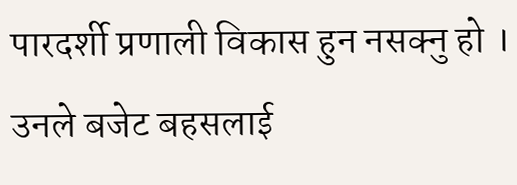पारदर्शी प्रणाली विकास हुन नसक्नु हो । उनले बजेट बहसलाई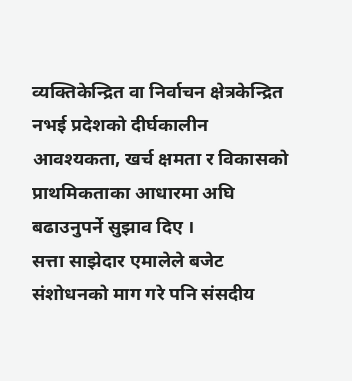व्यक्तिकेन्द्रित वा निर्वाचन क्षेत्रकेन्द्रित नभई प्रदेशको दीर्घकालीन आवश्यकता, खर्च क्षमता र विकासको प्राथमिकताका आधारमा अघि बढाउनुपर्ने सुझाव दिए ।
सत्ता साझेदार एमालेले बजेट संशोधनको माग गरे पनि संसदीय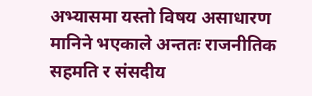अभ्यासमा यस्तो विषय असाधारण मानिने भएकाले अन्ततः राजनीतिक सहमति र संसदीय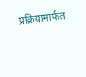प्रक्रियामार्फत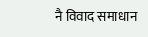नै विवाद समाधान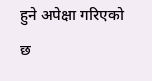हुने अपेक्षा गरिएको छ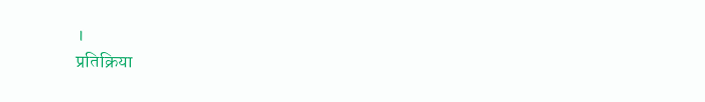।
प्रतिक्रिया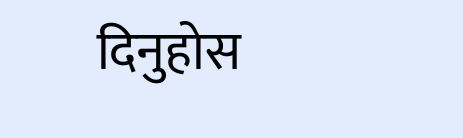दिनुहोस